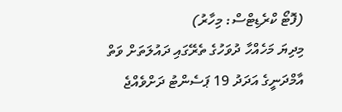(ފޮޓޯ ކްރެޑިޓްސް: މިހާރު)
މިދިޔަ މަހެއްހާ ދުވަހުގެ ތެރޭގައި ދައުލަތަށް ވަތް އާމްދަނީގެ އަދަދު 19 ޕަސެންޓު ދަށްވެއްޖެ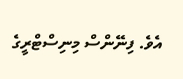އެވެ. ފިނޭންސް މިނިސްޓްރީގެ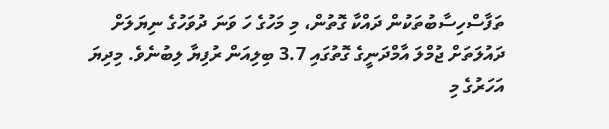ތަފާސްހިސާބުތަކުން ދައްކާ ގޮތުން، މި މަހުގެ ހަ ވަނަ ދުވަހުގެ ނިޔަލަށް ދައުލަތަށް ޖުމްލަ އާމްދަނީގެ ގޮތުގައި 3.7 ބިލިއަން ރުފިޔާ ލިބުނެވެ. މިދިޔަ އަހަރުގެ މި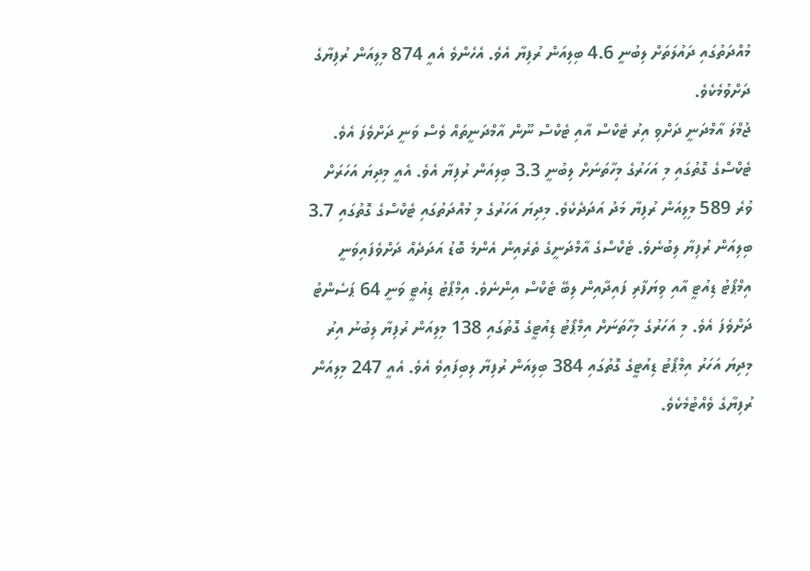މުއްދަތުގައި ދައުލަތަށް ލިބުނީ 4.6 ބިލިއަން ރުފިޔާ އެވެ. އެހެންވެ އެއީ 874 މިލިއަން ރުފިޔާގެ ދަށްވުމެކެވެ.
ޖުމްލަ އާމްދަނީ ދަށްވި އިރު ޓެކްސް އާއި ޓެކްސް ނޫން އާމްދަނީތައް ވެސް ވަނީ ދަށްވެފަ އެވެ. ޓެކްސްގެ ގޮތުގައި މި އަހަރުގެ މިހާތަނަށް ލިބުނީ 3.3 ބިލިއަން ރުފިޔާ އެވެ. އެއީ މިދިޔަ އަހަރަށް ވުރެ 589 މިލިއަން ރުފިޔާ މަދު އަދަދެކެވެ. މިދިޔަ އަހަރުގެ މި މުއްދަތުގައި ޓެކްސްގެ ގޮތުގައި 3.7 ބިލިއަން ރުފިޔާ ލިބުނެވެ. ޓެކްސްގެ އާމްދަނީގެ ތެރެއިން އެންމެ ބޮޑު އަދަދެއް ދަށްވެފައިވަނީ އިމްޕޯޓު ޑިއުޓީ އާއި ވިޔަފާރި ފައިދާއިން ލިބޭ ޓެކްސް އިންނެވެ. އިމްޕޯޓު ޑިއުޓީ ވަނީ 64 ޕަސެންޓު ދަށްވެފަ އެވެ. މި އަހަރުގެ މިހާތަނަށް އިމްޕޯޓު ޑިއުޓީގެ ގޮތުގައި 138 މިލިއަން ރުފިޔާ ލިބުނު އިރު މިދިޔަ އަހަރު އިމްޕޯޓު ޑިއުޓީގެ ގޮތުގައި 384 ބިލިއަން ރުފިޔާ ލިބިފައިވެ އެވެ. އެއީ 247 މިލިއަން ރުފިޔާގެ ވެއްޓުމެކެވެ.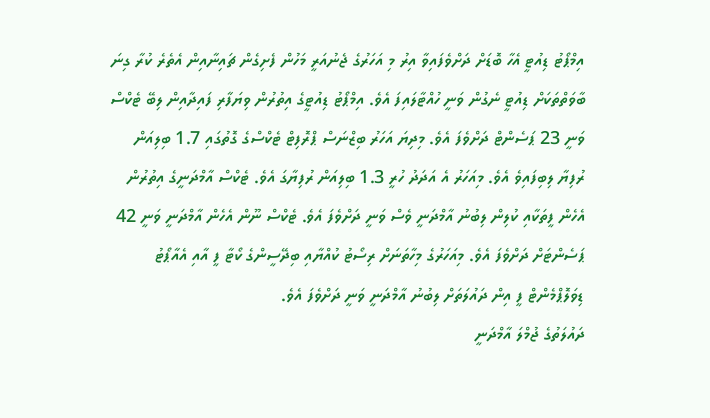އިމްޕޯޓު ޑިއުޓީ އެހާ ބޮޑަށް ދަށްވެފައިވާ އިރު މި އަހަރުގެ ޖެނުއަރީ މަހުން ފެށިގެން ޗައިނާއިން އެތެރެ ކުރާ ގިނަ ބާވަތްތަކަށް ޑިއުޓީ ނެގުން ވަނީ ހުއްޓާލައިފަ އެވެ. އިމްޕޯޓު ޑިއުޓީގެ އިތުރުން ވިޔަފާރި ފައިދާއިން ލިބޭ ޓެކްސް ވަނީ 23 ޕަސެންޓް ދަށްވެފަ އެވެ. މިދިޔަ އަހަރު ބިޒްނަސް ޕްރޮފިޓް ޓެކްސްގެ ގޮތުގައި 1.7 ބިލިއަން ރުފިޔާ ލިބިފައިވެ އެވެ. މިއަހަރު އެ އަދަދު ހުރީ 1.3 ބިލިއަން ރުފިޔާގަ އެވެ. ޓެކްސް އާމްދަނީގެ އިތުރުން އެހެން ފީތަކާއި ކުލިން ލިބުނު އާމްދަނީ ވެސް ވަނީ ދަށްވެފަ އެވެ. ޓެކްސް ނޫން އެހެން އާމްދަނީ ވަނީ 42 ޕަސެންޓަށް ދަށްވެފަ އެވެ. މިއަހަރުގެ މިހާތަނަށް ރިސޯޓު ކުއްޔާއި ބިދޭސީންގެ ކޯޓާ ފީ އާއި އެއާޕޯޓު ޑިވަލޮޕްމެންޓް ފީ އިން ދައުލަތަށް ލިބުނު އާމްދަނީ ވަނީ ދަށްވެފަ އެވެ.
ދައުލަތުގެ ޖުމްލަ އާމްދަނީ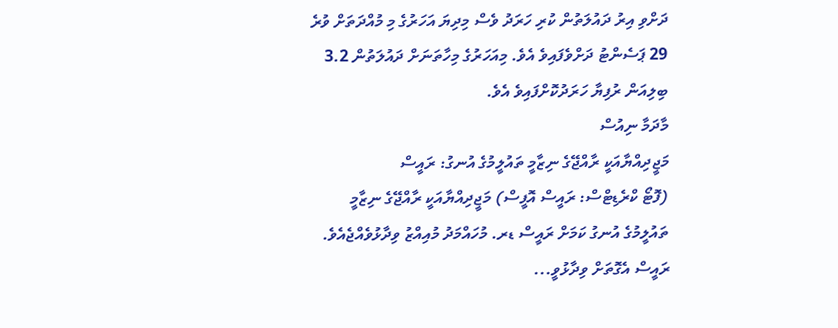ދަށްވި އިރު ދައުލަތުން ކުރި ހަރަދު ވެސް މިދިޔަ އަހަރުގެ މި މުއްދަތަށް ވުރެ 29 ޕަސެންޓު ދަށްވެފައިވެ އެވެ. މިއަހަރުގެ މިހާތަނަށް ދައުލަތުން 3.2 ބިލިއަން ރުފިޔާ ހަރަދުކޮށްފައިވެ އެވެ.
މާދަމާ ނިއުސް
މަޖީދިއްޔާއަކީ ރާއްޖޭގެ ނިޒާމީ ތައުލީމުގެ އުނގު: ރައީސް
(ފޮޓޯ ކްރެޑިޓްސް: ރައީސް އޮފީސް) މަޖީދިއްޔާއަކީ ރާއްޖޭގެ ނިޒާމީ ތައުލީމުގެ އުނގު ކަމަށް ރައީސް ޑރ. މުހައްމަދު މުއިއްޒު ވިދާޅުވެއްޖެއެވެ. ރައީސް އެގޮތަށް ވިދާޅުވީ...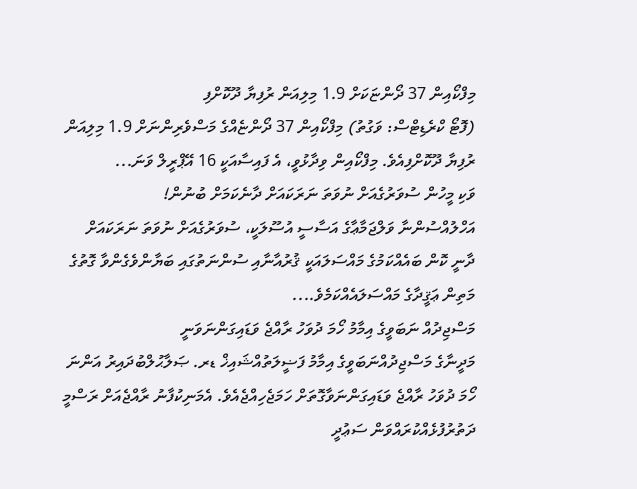މިފްކޯއިން 37 ދޯންޏަކަށް 1.9 މިލިއަން ރުފިޔާ ދޫކޮށްފި
(ފޮޓޯ ކްރެޑިޓްސް: ވަގުތު) މިފްކޯއިން 37 ދޯންޏެއްގެ މަސްވެރިންނަށް 1.9 މިލިއަން ރުފިޔާ ދޫކޮށްފިއެވެ. މިފްކޯއިން ވިދާޅުވީ، އެ ފައިސާއަކީ 16 އޭޕްރީލް ވަނަ...
ވަކި މީހުން ސުވަރުގެއަށް ނުވަތަ ނަރަކައަށް ދާނެކަމަށް ބުނުން!
އަހްލުއްސުންނާ ވަލްޖަމާޢާގެ އަސާސީ އުސޫލަކީ، ސުވަރުގެއަށް ނުވަތަ ނަރަކައަށް ދާނީ ކޮން ބައެއްކަމުގެ މައްސަލައަކީ ޤުރުއާނާއި ސުންނަތުގައި ބަޔާންވެގެންވާ ގޮތުގެ މަތިން ޢަޤީދާގެ މައްސަލައެއްކަމެވެ....
މަސްޖިދުއް ނަބަވީގެ އިމާމު ހޯމަ ދުވަހު ރާއްޖެ ވަޑައިގަންނަވަނީ
މަދީނާގެ މަސްޖިދުއްނަބަވީގެ އިމާމު ފަޟީލަތުއްޝައިޚް ޑރ. ޞަލާޙުލްބުދައިރު އަންނަ ހޯމަ ދުވަހު ރާއްޖެ ވަޑައިގަންނަވާގޮތަށް ހަމަޖެހިއްޖެއެވެ. އެމަނިކުފާނު ރާއްޖެއަށް ރަސްމީ ދަތުރުފުޅެއްކުރައްވަން ސަޢުދީ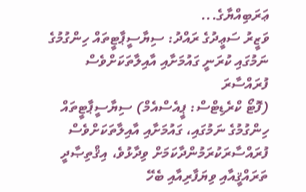ޢަރަބިއްޔާގެ...
ވަޒީރު ސަޢީދުގެ ރައްދު: ސިޔާސީޕާޓީތައް ހިންގުމުގެ ނަމުގައި ކުރަނީ ގައުމަށާއި އާއިލާތަކަށްވެސް ފުރައްސާރަ
(ފޮޓޯ ކްރެޑިޓްސް: ޕީއެސްއެމް) ސިޔާސީޕާޓީތައް ހިންގުމުގެ ނަމުގައި، ގައުމަށާއި އާއިލާތަކަށްވެސް ފުރައްސާރަކުރަމުންދާކަމަށް ވިދާޅުވެ، އިޤްތިޞާދީ ތަރައްޤީއާއި ވިޔަފާރިއާއި ބެހޭ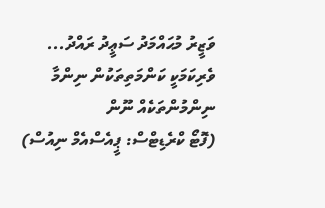ވަޒީރު މުޙައްމަދު ސަޢީދު ރައްދު...
ވެރިކަމަކީ ކަންމަތިތަކުން ނިންމާ ނިންމުންތަކެއް ނޫން
(ފޮޓޯ ކްރެޑިޓްސް: ޕީއެސްއެމް ނިއުސް)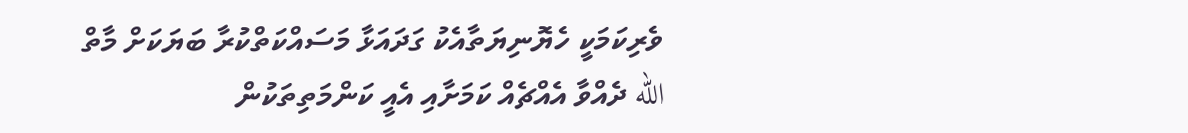ވެރިކަމަކީ ހެޔޮނިޔަތާއެކު ގަދައަޅާ މަސައްކަތްކުރާ ބަޔަކަށް މާތް الله ދެއްވާ އެއްޗެއް ކަމަށާއި އެއީ ކަންމަތިތަކުން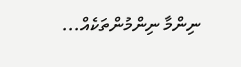ނިންމާ ނިންމުންތަކެއް...